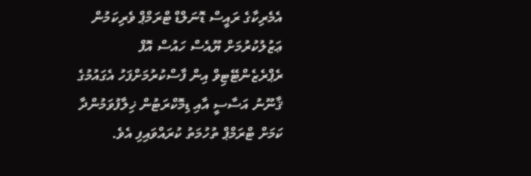އެމެރިކާގެ ރައީސް ޑޮނަލްޑް ޓްރަމްޕް ވެރިކަމުން ޢަޒުލުކުރުމަށް ޔޫއެސް ހައުސް އޮފް ރެޕްރެޒެންޓޭޓިވް އިން ފާސްކުރުމަށްފަހު އެގައުމުގެ ޤާނޫނު އަސާސީ އާއި ޑިމޮކްރަޓުން ޚިލާފުވަމުންދާ ކަމަށް ޓްރަމްޕް ތުހުމަތު ކުރައްވައިފި އެވެ.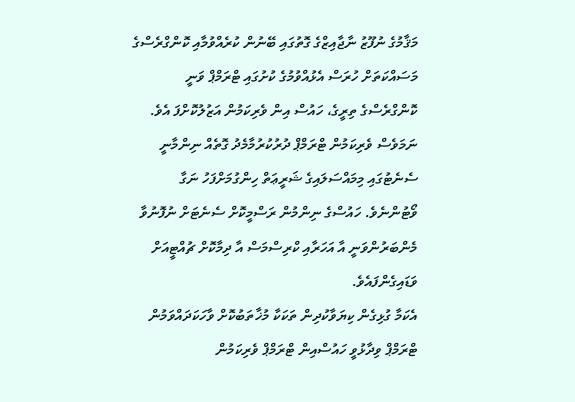މަޤާމުގެ ނުފޫޒު ނާޖާއިޒްގެ ގޮތުގައި ބޭނުން ކުރެއްވުމާއި ކޮންގްރެސްގެ މަސައްކަތަށް ހުރަސް އެޅުއްވުމުގެ ކުށުގައި ޓްރަމްޕް ވަނީ ކޮންގްރެސްގެ ތިރީގެ، ހައުސް އިން ވެރިކަމުން އަޒުލުކޮށްފަ އެވެ. ނަމަވެސް ވެރިކަމުން ޓްރަމްޕް ދުރުކުރުމާމެދު ގޮތެއް ނިންމާނީ ސެނެޓުގައި މިމައްސަލައިގެ ޝަރީޢަތް ހިންގުމަށްފަހު ނަގާ ވޯޓުންނެވެ. ހައުސްގެ ނިންމުން ރަސްމީކޮށް ސެނެޓަށް ނުފޮނުވާ މެންބަރުންވަނީ އާ އަހަރާއި ކްރިސްމަސް އާ ދިމާކޮށް ޗުއްޓީއަށް ވަޑައިގެންފައެވެ.
އެކަމާ ގުޅިގެން ކިޔަވާކުދިން ތަކަކާ މުޚާތަބުކޮށް ވާހަކަދައްވަމުން ޓްރަމްޕް ވިދާޅުވީ ހައުސްއިން ޓްރަމްޕް ވެރިކަމުން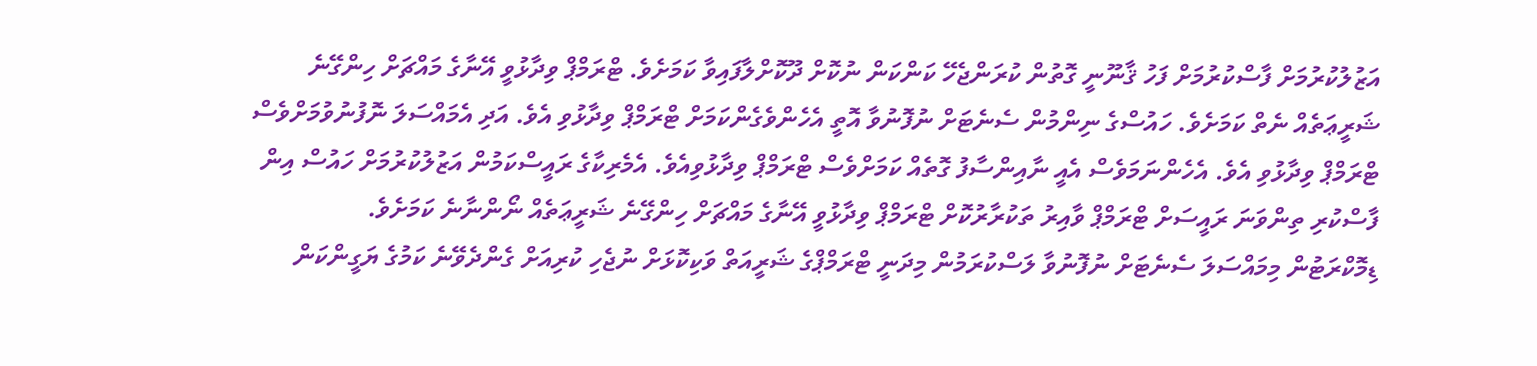އަޒުލުކުރުމަށް ފާސްކުރުމަށް ފަހު ޤާނޫނީ ގޮތުން ކުރަންޖެހޭ ކަންކަން ނުކޮށް ދޫކޮށްލާފައިވާ ކަމަށެވެ. ޓްރަމްޕް ވިދާޅުވީ އޭނާގެ މައްޗަށް ހިންގޭނެ ޝަރީޢަތެއް ނެތް ކަމަށެވެ. ހައުސްގެ ނިންމުން ސެނެޓަށް ނުފޮނުވާ އޮތީ އެހެންވެގެންކަމަށް ޓްރަމްޕް ވިދާޅުވި އެވެ. އަދި އެމައްސަލަ ނޮފުނުވުމަށްވެސް ޓްރަމްޕް ވިދާޅުވި އެވެ. އެހެންނަމަވެސް އެއީ ނާއިންސާފު ގޮތެއް ކަމަށްވެސް ޓްރަމްޕް ވިދާޅުވިއެވެ. އެމެރިކާގެ ރައީސްކަމުން އަޒުލުކުރުމަށް ހައުސް އިން ފާސްކުރި ތިންވަނަ ރައީސަށް ޓްރަމްޕް ވާއިރު ތަކުރާރުކޮށް ޓްރަމްޕް ވިދާޅުވީ އޭނާގެ މައްޗަށް ހިންގޭނެ ޝަރީޢަތެއް ނޯންނާނެ ކަމަށެވެ.
ޑިމޮކްރަޓުން މިމައްސަލަ ސެނެޓަށް ނުފޮނުވާ ލަސްކުރަމުން މިދަނީ ޓްރަމްޕްގެ ޝަރީއަތް ވަކިކޮޅަށް ނުޖެހި ކުރިއަށް ގެންދެވޭނެ ކަމުގެ ޔަގީންކަން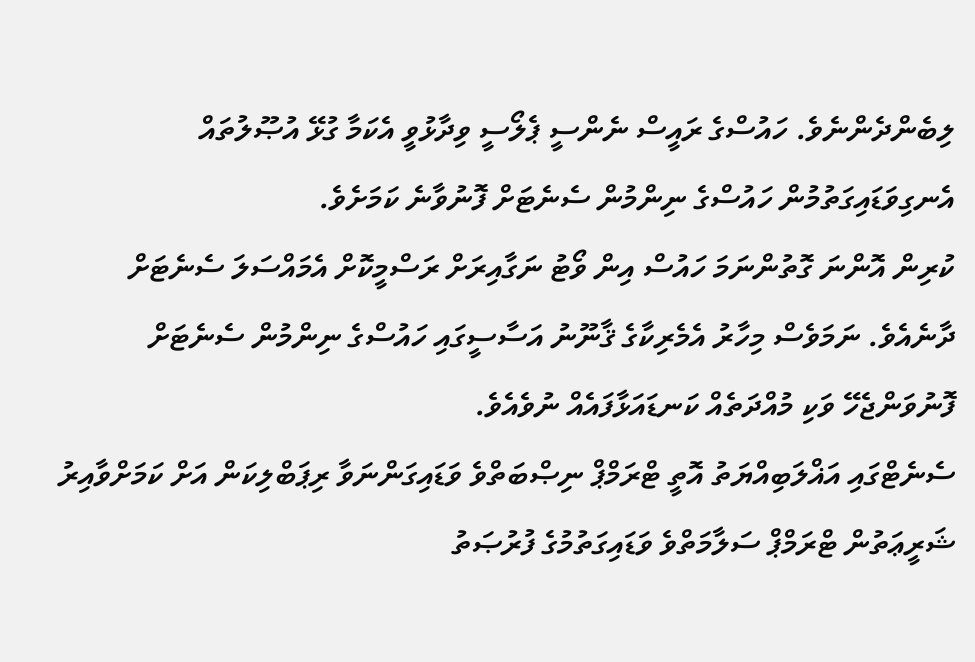ލިބެންދެންނެވެ. ހައުސްގެ ރައީސް ނެންސީ ޕެލޯސީ ވިދާޅުވީ އެކަމާ ގުޅޭ އުޞޫލުތައް އެނގިވަޑައިގަތުމުން ހައުސްގެ ނިންމުން ސެނެޓަށް ފޮނުވާނެ ކަމަށެވެ.
ކުރިން އޮންނަ ގޮތުންނަމަ ހައުސް އިން ވޯޓު ނަގާއިރަށް ރަސްމީކޮށް އެމައްސަލަ ސެނެޓަށް ދާނެއެވެ. ނަމަވެސް މިހާރު އެމެރިކާގެ ޤާނޫނު އަސާސީގައި ހައުސްގެ ނިންމުން ސެނެޓަށް ފޮނުވަންޖެހޭ ވަކި މުއްދަތެއް ކަނޑައަޅާފައެއް ނުވެއެވެ.
ސެނެޓްގައި އަޣްލަބިއްޔަތު އޮތީ ޓްރަމްޕް ނިޞްބަތްވެ ވަޑައިގަންނަވާ ރިޕަބްލިކަން އަށް ކަމަށްވާއިރު ޝަރީޢަތުން ޓްރަމްޕް ސަލާމަތްވެ ވަޑައިގަތުމުގެ ފުރުޞަތު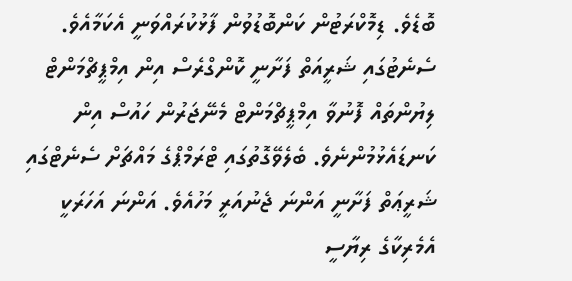ބޮޑެވެ. ޑިމޮކްރަޓުން ކަންބޮޑުވުން ފާޅުކުރައްވަނީ އެކަމާއެވެ.
ސެނެޓުގައި ޝަރީއަތް ފަށާނީ ކޮންގްރެސް އިން އިމްޕީޗްމަންޓް ލިޔުންތައް ފޮނުވާ އިމްޕީޗްމަންޓް މެނޭޖަރުން ހައުސް އިން ކަނޑައެޅުމުންނެވެ. ބެލެވޭގޮތުގައި ޓްރަމްޕްގެ މައްޗަށް ސެނެޓްގައި ޝަރީޢަތް ފަށާނީ އަންނަ ޖެނުއަރީ މަހުއެވެ. އަންނަ އަހަރަކީ އެމެރިކާގެ ރިޔާސީ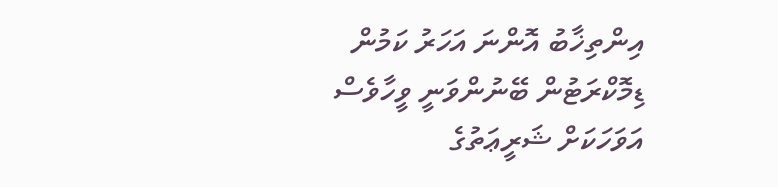އިންތިޚާބު އޮންނަ އަހަރު ކަމުން ޑިމޮކްރަޓުން ބޭނުންވަނީ ވީހާވެސް އަވަހަކަށް ޝަރީޢަތުގެ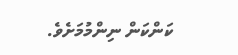ކަންކަން ނިންމުމަށެވެ.